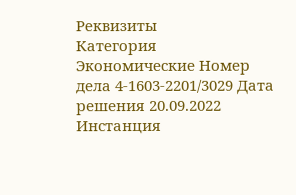Реквизиты
Категория Экономические Номер дела 4-1603-2201/3029 Дата решения 20.09.2022 Инстанция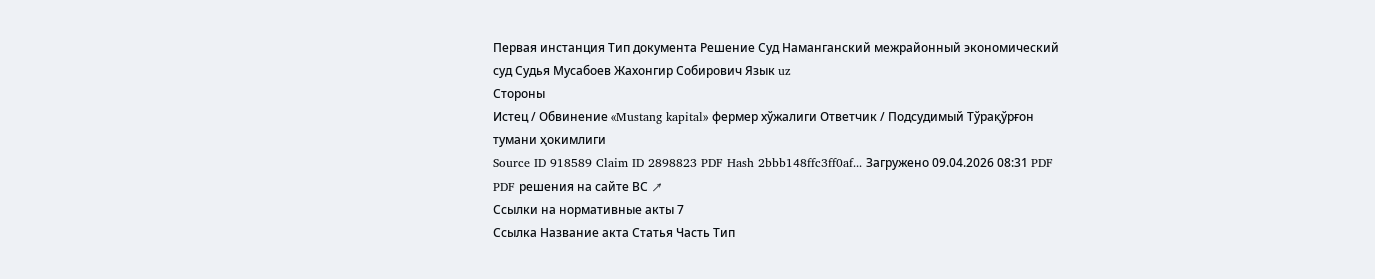Первая инстанция Тип документа Решение Суд Наманганский межрайонный экономический суд Судья Мусабоев Жахонгир Собирович Язык uz
Стороны
Истец / Обвинение «Mustang kapital» фермер хўжалиги Ответчик / Подсудимый Тўрақўрғон тумани ҳокимлиги
Source ID 918589 Claim ID 2898823 PDF Hash 2bbb148ffc3ff0af... Загружено 09.04.2026 08:31 PDF PDF решения на сайте ВС ↗
Ссылки на нормативные акты 7
Ссылка Название акта Статья Часть Тип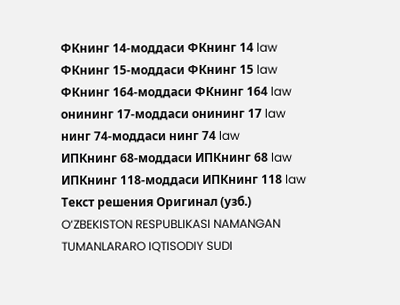ФКнинг 14-моддаси ФКнинг 14 law
ФКнинг 15-моддаси ФКнинг 15 law
ФКнинг 164-моддаси ФКнинг 164 law
онининг 17-моддаси онининг 17 law
нинг 74-моддаси нинг 74 law
ИПКнинг 68-моддаси ИПКнинг 68 law
ИПКнинг 118-моддаси ИПКнинг 118 law
Текст решения Оригинал (узб.)
O‘ZBEKISTON RESPUBLIKASI NAMANGAN TUMANLARARO IQTISODIY SUDI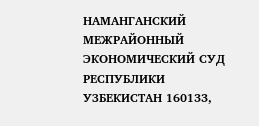НАМАНГАНСКИЙ МЕЖРАЙОННЫЙ ЭКОНОМИЧЕСКИЙ СУД РЕСПУБЛИКИ УЗБЕКИСТАН 160133,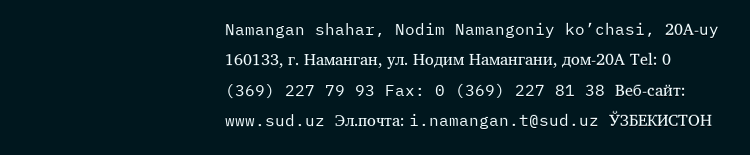Namangan shahar, Nodim Namangoniy ko’chasi, 20А-uy 160133, г. Наманган, ул. Нодим Намангани, дом-20А Тel: 0 (369) 227 79 93 Fax: 0 (369) 227 81 38 Веб-сайт: www.sud.uz Эл.почта: i.namangan.t@sud.uz ЎЗБЕКИСТОН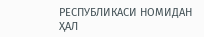РЕСПУБЛИКАСИ НОМИДАН ҲАЛ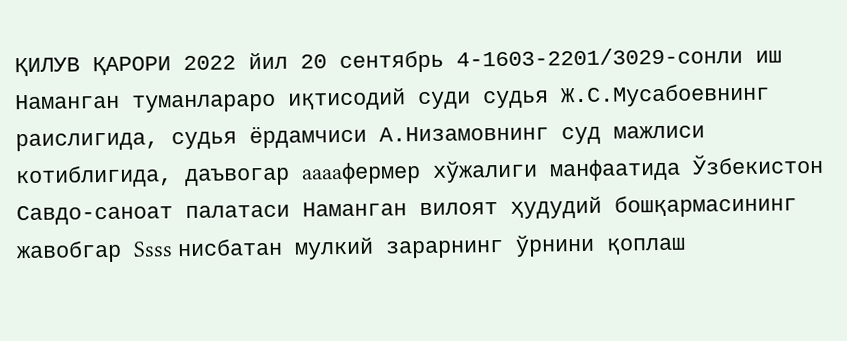ҚИЛУВ ҚАРОРИ 2022 йил 20 сентябрь 4-1603-2201/3029-сонли иш Наманган туманлараро иқтисодий суди судья Ж.С.Мусабоевнинг раислигида, судья ёрдамчиси А.Низамовнинг суд мажлиси котиблигида, даъвогар aaaaфермер хўжалиги манфаатида Ўзбекистон Савдо-саноат палатаси Наманган вилоят ҳудудий бошқармасининг жавобгар Ssss нисбатан мулкий зарарнинг ўрнини қоплаш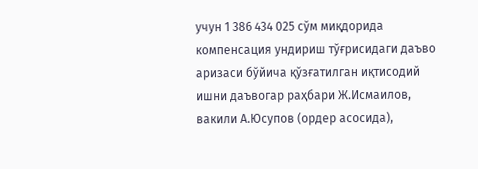учун 1 386 434 025 сўм миқдорида компенсация ундириш тўғрисидаги даъво аризаси бўйича қўзғатилган иқтисодий ишни даъвогар раҳбари Ж.Исмаилов, вакили А.Юсупов (ордер асосида),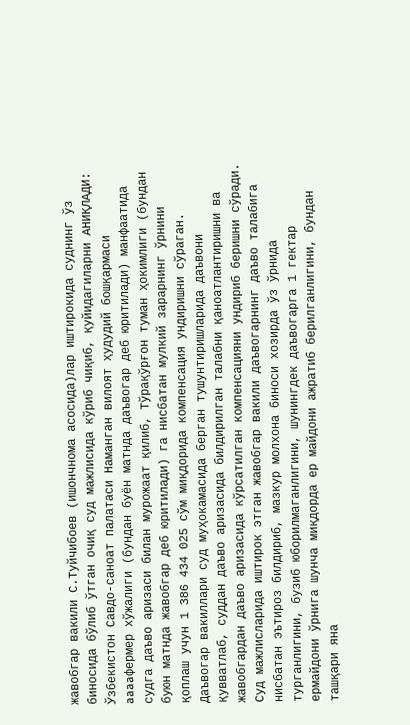жавобгар вакили С.Туйчибоев (ишончнома асосида)лар иштирокида суднинг ўз биносида бўлиб ўтган очиқ суд мажлисида кўриб чиқиб, қуйидагиларни АНИҚЛАДИ: Ўзбекистон Савдо-саноат палатаси Наманган вилоят ҳудудий бошқармаси aaaaфермер хўжалиги (бундан буён матнда даъвогар деб юритилади) манфаатида судга даъво аризаси билан мурожаат қилиб, Тўрақўрғон туман ҳокимлиги (бундан буюн матнда жавобгар деб юритилади) га нисбатан мулкий зарарнинг ўрнини қоплаш учун 1 386 434 025 сўм миқдорида компенсация ундиришни сўраган. Даъвогар вакиллари суд муҳокамасида берган тушунтиришларида даъвони қувватлаб, суддан даъво аризасида билдирилган талабни қаноатлантиришни ва жавобгардан даъво аризасида кўрсатилган компенсацияни ундириб беришни сўради. Суд мажлисларида иштирок этган жавобгар вакили даъвогарнинг даъво талабига нисбатан эътироз билдириб, мазкур молхона биноси хозирда ўз ўрнида турганлигини, бузиб юборилмаганлигини, шунингдек даъвогарга 1 гектар ермайдони ўрнига шунча миқдорда ер майдони ажратиб берилганлигини, бундан ташқари яна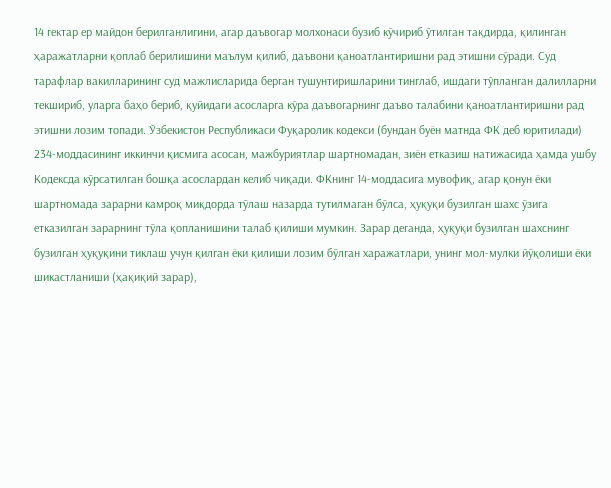14 гектар ер майдон берилганлигини, агар даъвогар молхонаси бузиб кўчириб ўтилган тақдирда, қилинган ҳаражатларни қоплаб берилишини маълум қилиб, даъвони қаноатлантиришни рад этишни сўради. Суд тарафлар вакилларининг суд мажлисларида берган тушунтиришларини тинглаб, ишдаги тўпланган далилларни текшириб, уларга баҳо бериб, қуйидаги асосларга кўра даъвогарнинг даъво талабини қаноатлантиришни рад этишни лозим топади. Ўзбекистон Республикаси Фуқаролик кодекси (бундан буён матнда ФК деб юритилади) 234-моддасининг иккинчи қисмига асосан, мажбуриятлар шартномадан, зиён етказиш натижасида ҳамда ушбу Кодексда кўрсатилган бошқа асослардан келиб чиқади. ФКнинг 14-моддасига мувофиқ, агар қонун ёки шартномада зарарни камроқ миқдорда тўлаш назарда тутилмаган бўлса, ҳуқуқи бузилган шахс ўзига етказилган зарарнинг тўла қопланишини талаб қилиши мумкин. Зарар деганда, ҳуқуқи бузилган шахснинг бузилган ҳуқуқини тиклаш учун қилган ёки қилиши лозим бўлган харажатлари, унинг мол-мулки йўқолиши ёки шикастланиши (ҳақиқий зарар),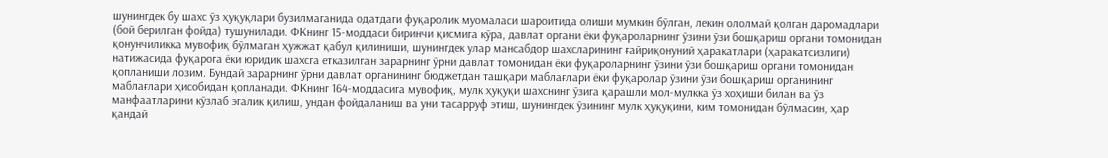шунингдек бу шахс ўз ҳуқуқлари бузилмаганида одатдаги фуқаролик муомаласи шароитида олиши мумкин бўлган, лекин ололмай қолган даромадлари (бой берилган фойда) тушунилади. ФКнинг 15-моддаси биринчи қисмига кўра, давлат органи ёки фуқароларнинг ўзини ўзи бошқариш органи томонидан қонунчиликка мувофиқ бўлмаган ҳужжат қабул қилиниши, шунингдек улар мансабдор шахсларининг ғайриқонуний ҳаракатлари (ҳаракатсизлиги) натижасида фуқарога ёки юридик шахсга етказилган зарарнинг ўрни давлат томонидан ёки фуқароларнинг ўзини ўзи бошқариш органи томонидан қопланиши лозим. Бундай зарарнинг ўрни давлат органининг бюджетдан ташқари маблағлари ёки фуқаролар ўзини ўзи бошқариш органининг маблағлари ҳисобидан қопланади. ФКнинг 164-моддасига мувофиқ, мулк ҳуқуқи шахснинг ўзига қарашли мол-мулкка ўз хоҳиши билан ва ўз манфаатларини кўзлаб эгалик қилиш, ундан фойдаланиш ва уни тасарруф этиш, шунингдек ўзининг мулк ҳуқуқини, ким томонидан бўлмасин, ҳар қандай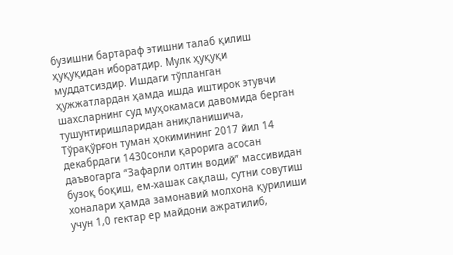бузишни бартараф этишни талаб қилиш ҳуқуқидан иборатдир. Мулк ҳуқуқи муддатсиздир. Ишдаги тўпланган ҳужжатлардан ҳамда ишда иштирок этувчи шахсларнинг суд муҳокамаси давомида берган тушунтиришларидан аниқланишича, Тўрақўрғон туман ҳокимининг 2017 йил 14 декабрдаги 1430сонли қарорига асосан даъвогарга “Зафарли олтин водий” массивидан бузоқ боқиш, ем-хашак сақлаш, сутни совутиш хоналари ҳамда замонавий молхона қурилиши учун 1,0 гектар ер майдони ажратилиб,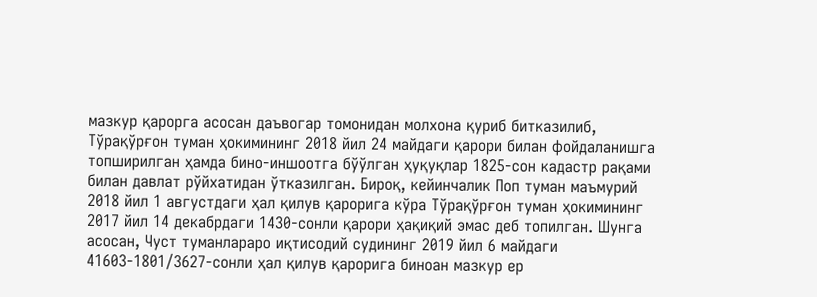мазкур қарорга асосан даъвогар томонидан молхона қуриб битказилиб, Тўрақўрғон туман ҳокимининг 2018 йил 24 майдаги қарори билан фойдаланишга топширилган ҳамда бино-иншоотга бўўлган ҳуқуқлар 1825-сон кадастр рақами билан давлат рўйхатидан ўтказилган. Бироқ, кейинчалик Поп туман маъмурий 2018 йил 1 августдаги ҳал қилув қарорига кўра Тўрақўрғон туман ҳокимининг 2017 йил 14 декабрдаги 1430-сонли қарори ҳақиқий эмас деб топилган. Шунга асосан, Чуст туманлараро иқтисодий судининг 2019 йил 6 майдаги 41603-1801/3627-сонли ҳал қилув қарорига биноан мазкур ер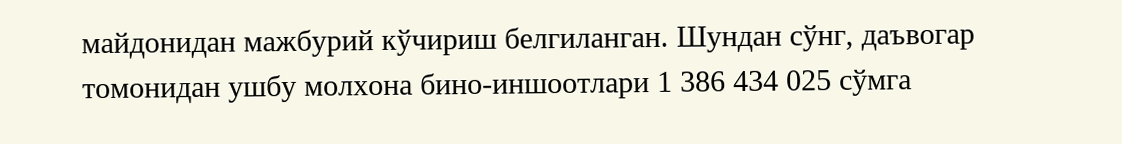майдонидан мажбурий кўчириш белгиланган. Шундан сўнг, даъвогар томонидан ушбу молхона бино-иншоотлари 1 386 434 025 сўмга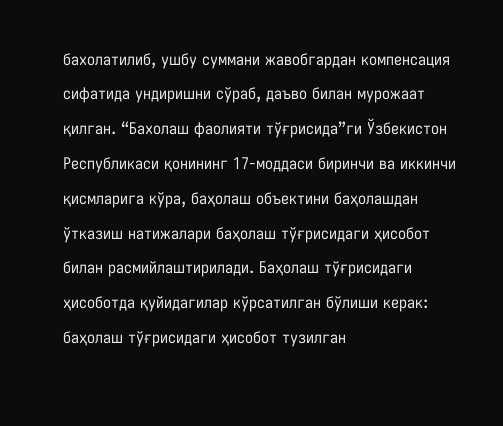бахолатилиб, ушбу суммани жавобгардан компенсация сифатида ундиришни сўраб, даъво билан мурожаат қилган. “Бахолаш фаолияти тўғрисида”ги Ўзбекистон Республикаси қонининг 17-моддаси биринчи ва иккинчи қисмларига кўра, баҳолаш объектини баҳолашдан ўтказиш натижалари баҳолаш тўғрисидаги ҳисобот билан расмийлаштирилади. Баҳолаш тўғрисидаги ҳисоботда қуйидагилар кўрсатилган бўлиши керак: баҳолаш тўғрисидаги ҳисобот тузилган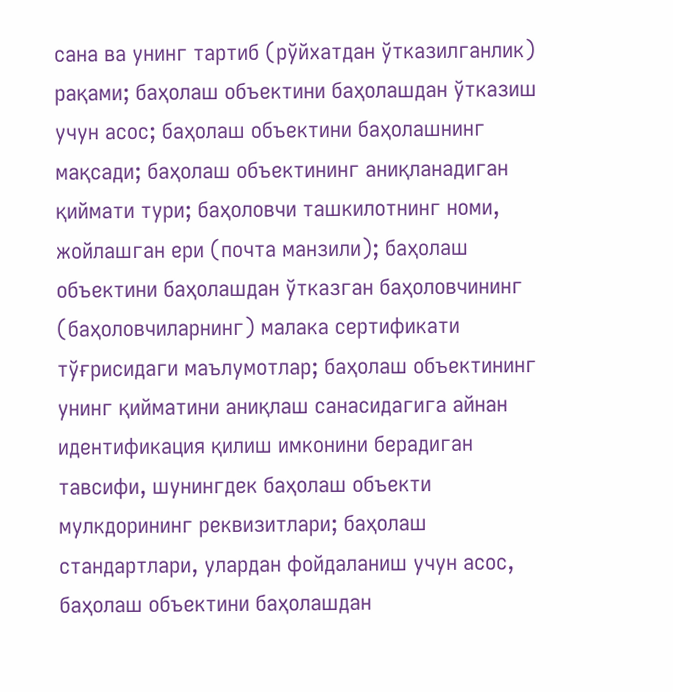сана ва унинг тартиб (рўйхатдан ўтказилганлик) рақами; баҳолаш объектини баҳолашдан ўтказиш учун асос; баҳолаш объектини баҳолашнинг мақсади; баҳолаш объектининг аниқланадиган қиймати тури; баҳоловчи ташкилотнинг номи, жойлашган ери (почта манзили); баҳолаш объектини баҳолашдан ўтказган баҳоловчининг (баҳоловчиларнинг) малака сертификати тўғрисидаги маълумотлар; баҳолаш объектининг унинг қийматини аниқлаш санасидагига айнан идентификация қилиш имконини берадиган тавсифи, шунингдек баҳолаш объекти мулкдорининг реквизитлари; баҳолаш стандартлари, улардан фойдаланиш учун асос, баҳолаш объектини баҳолашдан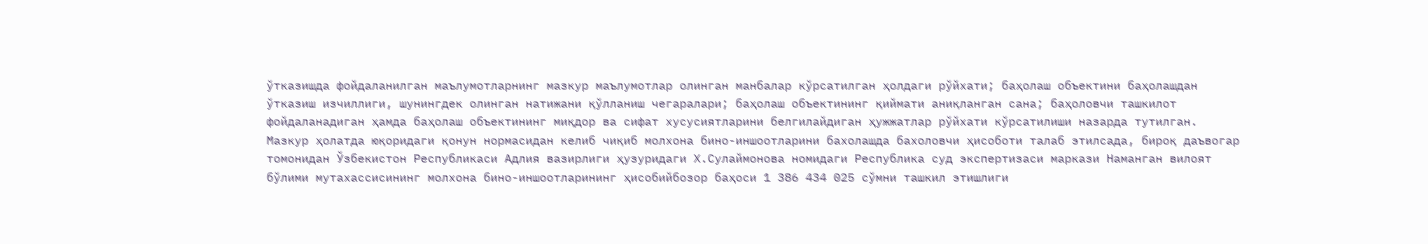ўтказишда фойдаланилган маълумотларнинг мазкур маълумотлар олинган манбалар кўрсатилган ҳолдаги рўйхати; баҳолаш объектини баҳолашдан ўтказиш изчиллиги, шунингдек олинган натижани қўлланиш чегаралари; баҳолаш объектининг қиймати аниқланган сана; баҳоловчи ташкилот фойдаланадиган ҳамда баҳолаш объектининг миқдор ва сифат хусусиятларини белгилайдиган ҳужжатлар рўйхати кўрсатилиши назарда тутилган. Мазкур ҳолатда юқоридаги қонун нормасидан келиб чиқиб молхона бино-иншоотларини бахолашда бахоловчи ҳисоботи талаб этилсада, бироқ даъвогар томонидан Ўзбекистон Республикаси Адлия вазирлиги ҳузуридаги Х.Сулаймонова номидаги Республика суд экспертизаси маркази Наманган вилоят бўлими мутахассисининг молхона бино-иншоотларининг ҳисобийбозор баҳоси 1 386 434 025 сўмни ташкил этишлиги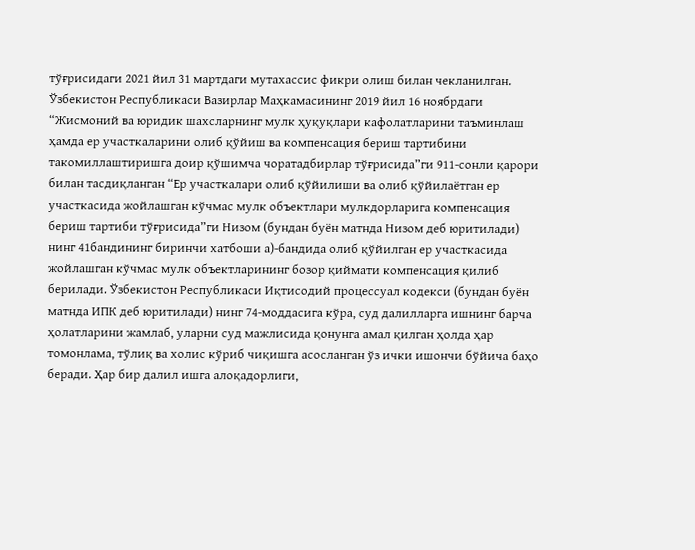тўғрисидаги 2021 йил 31 мартдаги мутахассис фикри олиш билан чекланилган. Ўзбекистон Республикаси Вазирлар Маҳкамасининг 2019 йил 16 ноябрдаги “Жисмоний ва юридик шахсларнинг мулк ҳуқуқлари кафолатларини таъминлаш ҳамда ер участкаларини олиб қўйиш ва компенсация бериш тартибини такомиллаштиришга доир қўшимча чоратадбирлар тўғрисида”ги 911-сонли қарори билан тасдиқланган “Ер участкалари олиб қўйилиши ва олиб қўйилаётган ер участкасида жойлашган кўчмас мулк объектлари мулкдорларига компенсация бериш тартиби тўғрисида”ги Низом (бундан буён матнда Низом деб юритилади) нинг 41бандининг биринчи хатбоши а)-бандида олиб қўйилган ер участкасида жойлашган кўчмас мулк объектларининг бозор қиймати компенсация қилиб берилади. Ўзбекистон Республикаси Иқтисодий процессуал кодекси (бундан буён матнда ИПК деб юритилади) нинг 74-моддасига кўра, суд далилларга ишнинг барча ҳолатларини жамлаб, уларни суд мажлисида қонунга амал қилган ҳолда ҳар томонлама, тўлиқ ва холис кўриб чиқишга асосланган ўз ички ишончи бўйича баҳо беради. Ҳар бир далил ишга алоқадорлиги,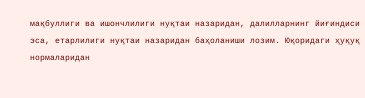мақбуллиги ва ишончлилиги нуқтаи назаридан, далилларнинг йиғиндиси эса, етарлилиги нуқтаи назаридан баҳоланиши лозим. Юқоридаги ҳуқуқ нормаларидан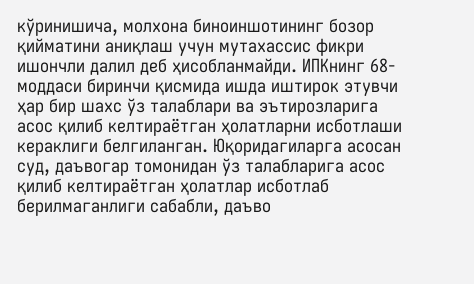кўринишича, молхона биноиншотининг бозор қийматини аниқлаш учун мутахассис фикри ишончли далил деб ҳисобланмайди. ИПКнинг 68-моддаси биринчи қисмида ишда иштирок этувчи ҳар бир шахс ўз талаблари ва эътирозларига асос қилиб келтираётган ҳолатларни исботлаши кераклиги белгиланган. Юқоридагиларга асосан суд, даъвогар томонидан ўз талабларига асос қилиб келтираётган ҳолатлар исботлаб берилмаганлиги сабабли, даъво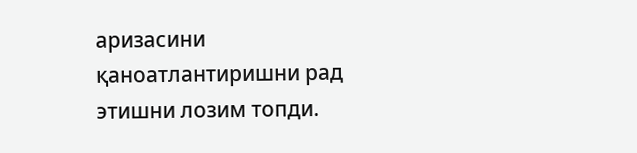аризасини қаноатлантиришни рад этишни лозим топди.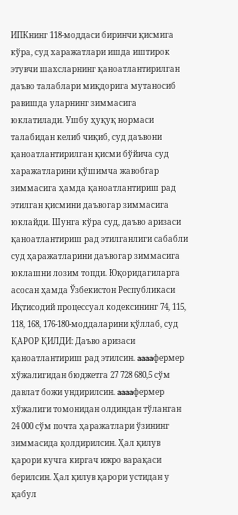ИПКнинг 118-моддаси биринчи қисмига кўра, суд харажатлари ишда иштирок этувчи шахсларнинг қаноатлантирилган даъво талаблари миқдорига мутаносиб равишда уларнинг зиммасига юклатилади. Ушбу ҳуқуқ нормаси талабидан келиб чиқиб, суд даъвони қаноатлантирилган қисми бўйича суд харажатларини қўшимча жавобгар зиммасига ҳамда қаноатлантириш рад этилган қисмини даъвогар зиммасига юклайди. Шунга кўра суд, даъво аризаси қаноатлантириш рад этилганлиги сабабли суд ҳаражатларини даъвогар зиммасига юклашни лозим топди. Юқоридагиларга асосан ҳамда Ўзбекистон Республикаси Иқтисодий процессуал кодексининг 74, 115, 118, 168, 176-180-моддаларини қўллаб, суд ҚАРОР ҚИЛДИ: Даъво аризаси қаноатлантириш рад этилсин. aaaaфермер хўжалигидан бюджетга 27 728 680,5 сўм давлат божи ундирилсин. aaaaфермер хўжалиги томонидан олдиндан тўланган 24 000 сўм почта ҳаражатлари ўзининг зиммасида қолдирилсин. Ҳал қилув қарори кучга киргач ижро варақаси берилсин. Ҳал қилув қарори устидан у қабул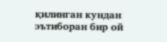қилинган кундан эътиборан бир ой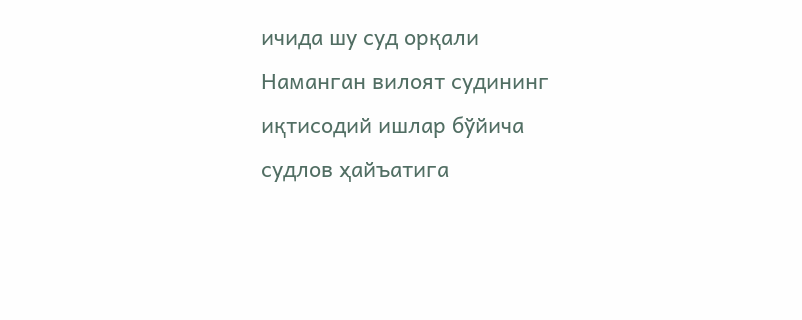ичида шу суд орқали Наманган вилоят судининг иқтисодий ишлар бўйича судлов ҳайъатига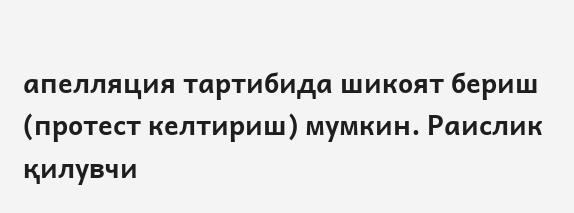апелляция тартибида шикоят бериш (протест келтириш) мумкин. Раислик қилувчи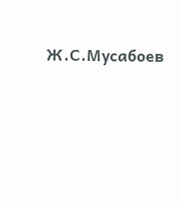Ж.С.Мусабоев